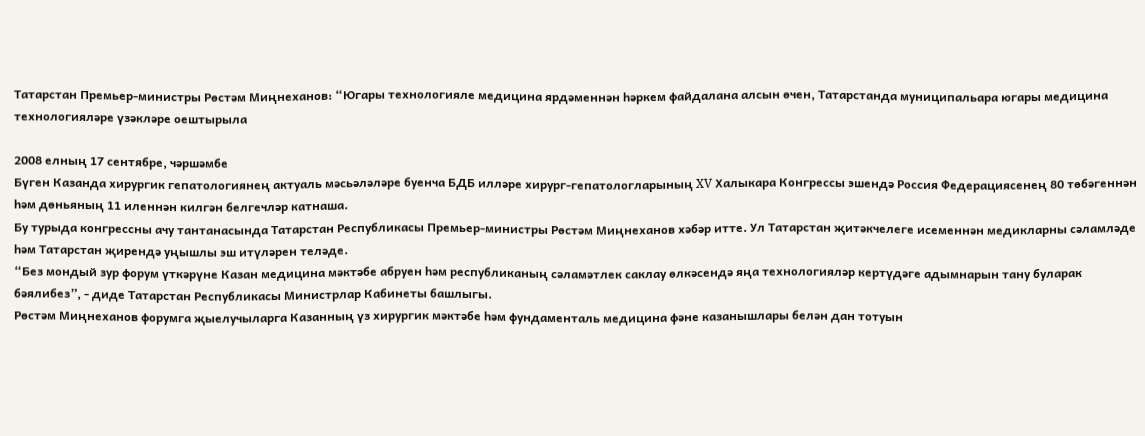Татарстан Премьер-министры Рөстәм Миңнеханов: “Югары технологияле медицина ярдәменнән һәркем файдалана алсын өчен, Татарстанда муниципальара югары медицина технологияләре үзәкләре оештырыла

2008 елның 17 сентябре, чәршәмбе
Бүген Казанда хирургик гепатологиянең актуаль мәсьәләләре буенча БДБ илләре хирург-гепатологларының XV Халыкара Конгрессы эшендә Россия Федерациясенең 80 төбәгеннән һәм дөньяның 11 иленнән килгән белгечләр катнаша.
Бу турыда конгрессны ачу тантанасында Татарстан Республикасы Премьер-министры Рөстәм Миңнеханов хәбәр итте. Ул Татарстан җитәкчелеге исеменнән медикларны сәламләде һәм Татарстан җирендә уңышлы эш итүләрен теләде.
“Без мондый зур форум үткәрүне Казан медицина мәктәбе абруен һәм республиканың сәламәтлек саклау өлкәсендә яңа технологияләр кертүдәге адымнарын тану буларак бәялибез”, - диде Татарстан Республикасы Министрлар Кабинеты башлыгы.
Рөстәм Миңнеханов форумга җыелучыларга Казанның үз хирургик мәктәбе һәм фундаменталь медицина фәне казанышлары белән дан тотуын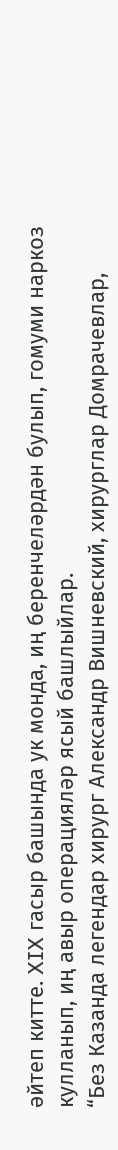әйтеп китте. XIX гасыр башында ук монда, иң беренчеләрдән булып, гомуми наркоз кулланып, иң авыр операцияләр ясый башлыйлар.
“Без Казанда легендар хирург Александр Вишневский, хирурглар Домрачевлар,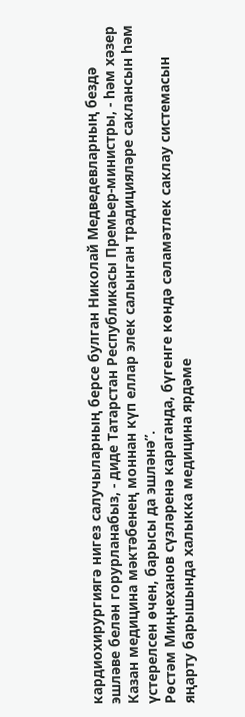кардиохирургиягә нигез салучыларның берсе булган Николай Медведевларның бездә эшләве белән горурланабыз, - диде Татарстан Республикасы Премьер-министры, - һәм хәзер Казан медицина мәктәбенең моннан күп еллар элек салынган традицияләре саклансын һәм үстерелсен өчен, барысы да эшләнә”.
Рөстәм Миңнеханов сүзләренә караганда, бүгенге көндә сәламәтлек саклау системасын яңарту барышында халыкка медицина ярдәме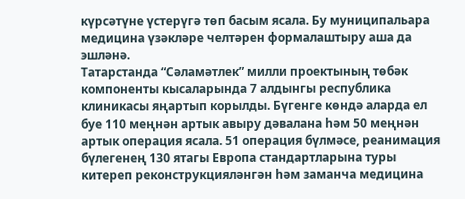күрсәтүне үстерүгә төп басым ясала. Бу муниципальара медицина үзәкләре челтәрен формалаштыру аша да эшләнә.
Татарстанда “Сәламәтлек” милли проектының төбәк компоненты кысаларында 7 алдынгы республика клиникасы яңартып корылды. Бүгенге көндә аларда ел буе 110 меңнән артык авыру дәвалана һәм 50 меңнән артык операция ясала. 51 операция бүлмәсе, реанимация бүлегенең 130 ятагы Европа стандартларына туры китереп реконструкцияләнгән һәм заманча медицина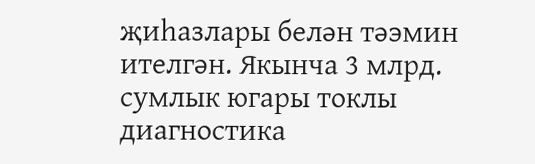җиһазлары белән тәэмин ителгән. Якынча 3 млрд. сумлык югары токлы диагностика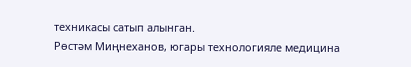техникасы сатып алынган.
Рөстәм Миңнеханов, югары технологияле медицина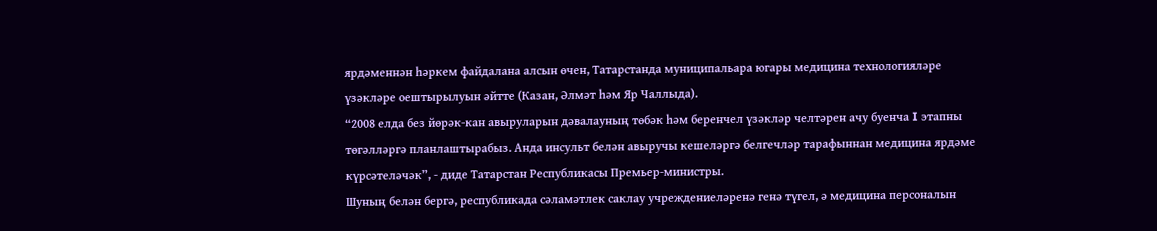ярдәменнән һәркем файдалана алсын өчен, Татарстанда муниципальара югары медицина технологияләре үзәкләре оештырылуын әйтте (Казан, Әлмәт һәм Яр Чаллыда).
“2008 елда без йөрәк-кан авыруларын дәвалауның төбәк һәм беренчел үзәкләр челтәрен ачу буенча I этапны төгәлләргә планлаштырабыз. Анда инсульт белән авыручы кешеләргә белгечләр тарафыннан медицина ярдәме күрсәтеләчәк”, - диде Татарстан Республикасы Премьер-министры.
Шуның белән бергә, республикада сәламәтлек саклау учреждениеләренә генә түгел, ә медицина персоналын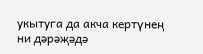укытуга да акча кертүнең ни дәрәҗәдә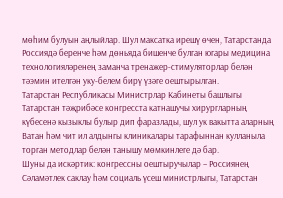мөһим булуын аңлыйлар. Шул максатка ирешү өчен, Татарстанда Россиядә беренче һәм дөньяда бишенче булган югары медицина технологияләренең заманча тренажер-стимуляторлар белән тәэмин ителгән уку-белем бирү үзәге оештырылган.
Татарстан Республикасы Министрлар Кабинеты башлыгы Татарстан тәҗрибәсе конгресста катнашучы хирургларның күбесенә кызыклы булыр дип фаразлады, шул ук вакытта аларның Ватан һәм чит ил алдынгы клиникалары тарафыннан кулланыла торган методлар белән танышу мөмкинлеге дә бар.
Шуны да искәртик: конгрессны оештыручылар – Россиянең Сәламәтлек саклау һәм социаль үсеш министрлыгы, Татарстан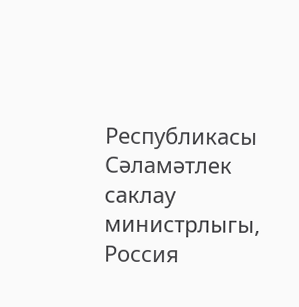Республикасы Сәламәтлек саклау министрлыгы, Россия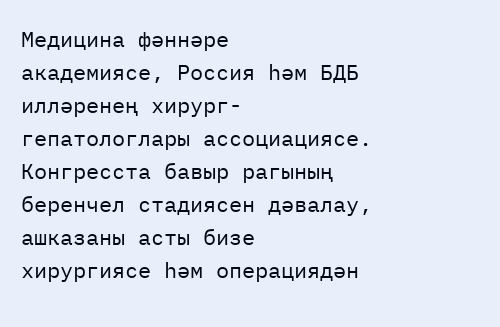Медицина фәннәре академиясе, Россия һәм БДБ илләренең хирург-гепатологлары ассоциациясе.
Конгресста бавыр рагының беренчел стадиясен дәвалау, ашказаны асты бизе хирургиясе һәм операциядән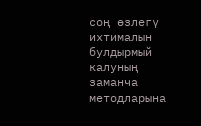соң өзлегү ихтималын булдырмый калуның заманча методларына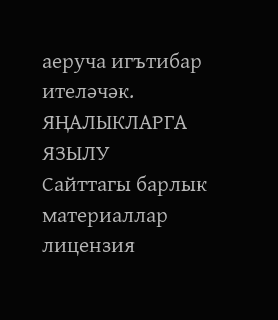аеруча игътибар ителәчәк.
ЯҢАЛЫКЛАРГА ЯЗЫЛУ
Сайттагы барлык материаллар лицензия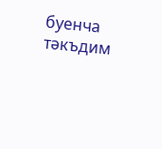буенча тәкъдим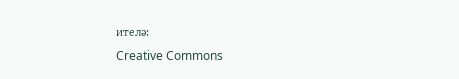ителә:
Creative Commons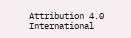Attribution 4.0 International